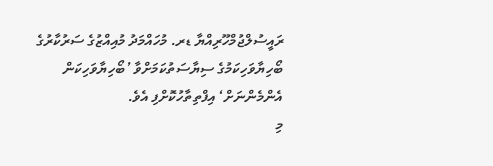ރައީސުލްޖުމްހޫރިއްޔާ ޑރ. މުހައްމަދު މުއިއްޒުގެ ސަރުކާރުގެ ބޯހިޔާވަހިކަމުގެ ސިޔާސަތުކަމަށްވާ ’ބޯހިޔާވަހިކަން އެންމެންނަށް‘ އިފްތިތާހުކޮށްފި އެވެ.
މި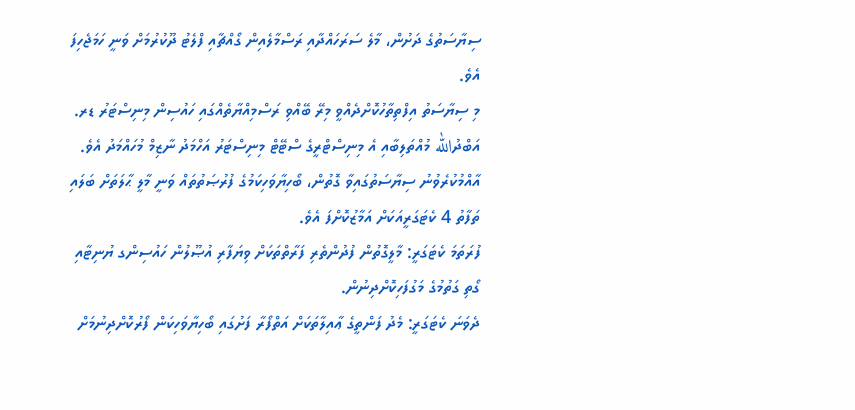ސިޔާސަތުގެ ދަށުން، މާލެ ސަރަހައްދާއި ރަސްމާލެއިން ގޯއްޗާއި ފްލެޓު ދޫކުރުމަށް ވަނީ ހަމަޖެހިފަ އެވެ.
މި ސިޔާސަތު އިފްތިތާހުކޮށްދެއްވީ މިރޭ ބޭއްވި ރަސްމިއްޔާތެއްގައި ހައުސިން މިނިސްޓަރު ޑރ. އަބްދުالله މުއްތަލިބާއި އެ މިނިސްޓްރީގެ ސްޓޭޓް މިނިސްޓަރު އަހްމަދު ނާޒިމް މުހައްމަދު އެވެ.
އާއްމުކުރެވުނު ސިޔާސަތުގައިވާ ގޮތުން، ބޯހިޔާވަހިކަމުގެ ފުރުޞަތުތައް ވަނީ މާލީ ޙާލަތަށް ބަލައި ތަފާތު 4 ކެޓަގަރީއަކަށް އަމާޒުކޮށްފަ އެވެ.
ފުރަތަމަ ކެޓަގަރީ: މާލީގޮތުން ފުދުންތެރި ފަރާތްތަކަށް ވިޔަފާރި އުޞޫލުން ހައުސިންގ ޔުނިޓާއި ގޯތި ގަތުމުގެ މަގުފަހިކޮށްދިނުން.
ދެވަނަ ކެޓަގަރީ: މެދު ފަންތީގެ ޢާއިލާތަކަށް އަތްފޯރާ ފަށުގައި ބޯހިޔާވަހިކަން ފޯރުކޮށްދިނުމަށް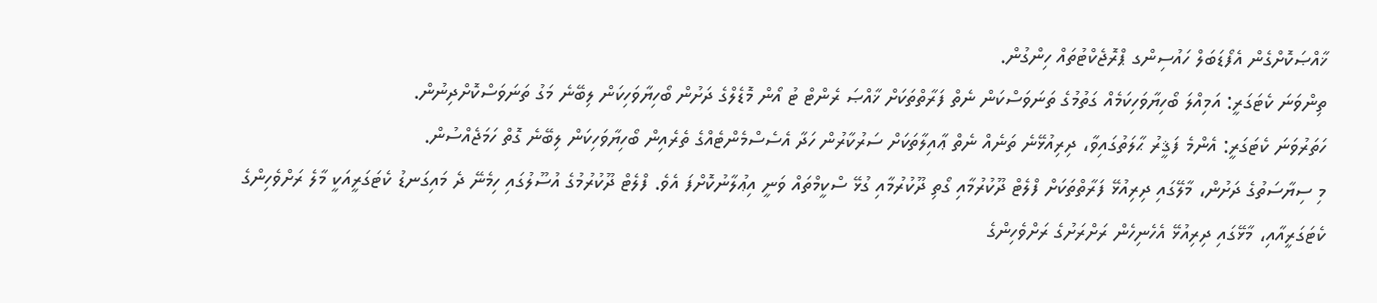ޚާއްޞަކޮށްގެން އެފޯޑަބަލް ހައުސިންގ ޕްރޮޖެކްޓުތައް ހިންގުން.
ތިންވަނަ ކެޓަގަރީ: އަމިއްލަ ބޯހިޔާވަހިކަމެއް ގަތުމުގެ ތަނަވަސްކަން ނެތް ފަރާތްތަކަށް ޚާއްޞަ ރެންޓް ޓު އޯން މޮޑެލްގެ ދަށުން ބޯހިޔާވަހިކަން ލިބޭނެ މަގު ތަނަވަސްކޮށްދިނުން.
ހަތަރުވަނަ ކެޓަގަރީ: އެންމެ ފަޤީރު ޙާލަތުގައިވާ، ދިރިއުޅޭނެ ތަނެއް ނެތް ޢާއިލާތަކަށް ސަރުކާރުން ހަދާ އެސެސްމެންޓެއްގެ ތެރެއިން ބޯހިޔާވަހިކަން ލިބޭނެ ގޮތް ހަމަޖެއްސުން.
މި ސިޔާސަތުގެ ދަށުން، މާލޭގައި ދިރިއުޅޭ ފަރާތްތަކަށް ފްލެޓް ދޫކުރުމާއި ގޯތި ދޫކުރުމާއި ގުޅޭ ސްކީމްތައް ވަނީ އިޢުލާނުކޮށްފަ އެވެ. ފްލެޓް ދޫކުރުމުގެ އުސޫލުގައި ހިމެނޭ ދެ މައިގަނޑު ކެޓަގަރީއަކީ މާލެ ރަށްވެހިންގެ ކެޓަގަރީއާއި، މާޅޭގައި ދިރިއުޅޭ އެހެނިހެން ރަށްރަށުގެ ރަށްވެހިންގެ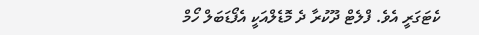ކެޓަގަރީ އެވެ. ފްލެޓް ދޫކުރާ ދެ މޮޑެލްއަކީ އެފޯޑަބަލް ހޯމް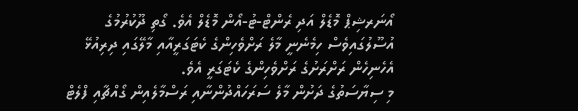އޯނަރޝިޕް މޮޑެލް އަދި ރެންޓް-ޓު-އޯން މޮޑެލް އެވެ. ގޯތި ދޫކުރުމުގެ އުސޫލުގައިވެސް ހިމެނެނީ މާލެ ރަށްވެހިންގެ ކެޓަގަރީއާއި މާލޭގައި ދިރިއުޅޭ އެހެނިހެން ރަށްރަށުގެ ރަށްވެހިންގެ ކެޓަގަރީ އެވެ.
މި ސިޔާސަތުގެ ދަށުން މާލެ ސަރަހައްދުންނާއި ރަސްމާލެއިން ގޯއްޗާއި ފްލެޓް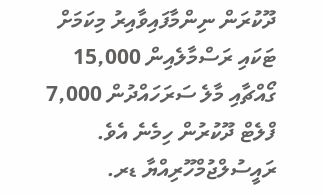ދޫކުރަން ނިންމާފައިވާއިރު މިކަމަށް ޓަކައި ރަސްމާލެއިން 15,000 ގޯއްޗާއި މާލެ ސަރަހައްދުން 7,000 ފްލެޓް ދޫކުރުން ހިމެނެ އެވެ.
ރައީސުލްޖުމްހޫރިއްޔާ ޑރ.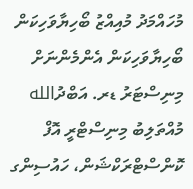މުހައްމަދު މުއިއްޒު ބޯހިޔާވަހިކަން ބޯހިޔާވަހިކަން އެންމެންނަށް މިނިސްޓަރު ޑރ. އަބްދުالله މުއްތަލިބު މިނިސްޓްރީ އޮފް ކޮންސްޓްރަކްޝަން، ހައުސިންގ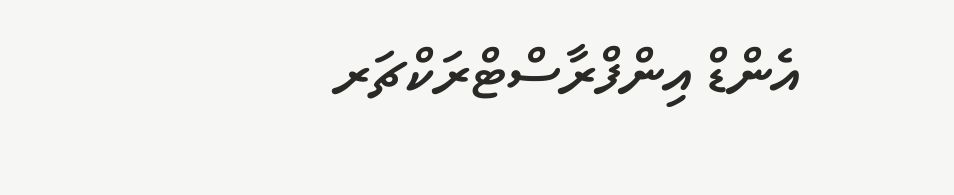އެންޑް އިންފްރާސްޓްރަކްޗަރ